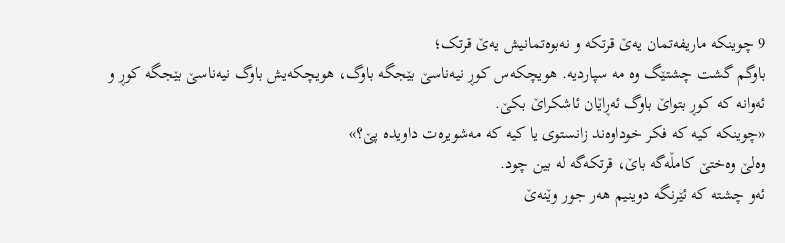9 چوینکه ماریفەتمان یەێ قرتکه و نەبوەتمانیش یەێ قرتک؛
باوگم گشت چشتێگ وه مه سپاردیه. هویچکەس کوڕ نیەناسێ بێجگه باوگ، هویچکەیش باوگ نیەناسێ بێجگه کوڕ و ئەوانه که کوڕ بتواێ باوگ ئەڕاێان ئاشکراێ بکێ.
«چوینکه کیه که فکر خوداوەند زانستوی یا کیه که مەشویرەت داویده پێ؟»
وەلێ وەختێ کامڵەگه باێ، قرتکەگه له بین چود.
ئەو چشته که ئێرنگه دوینیم هەر جور وێنەێ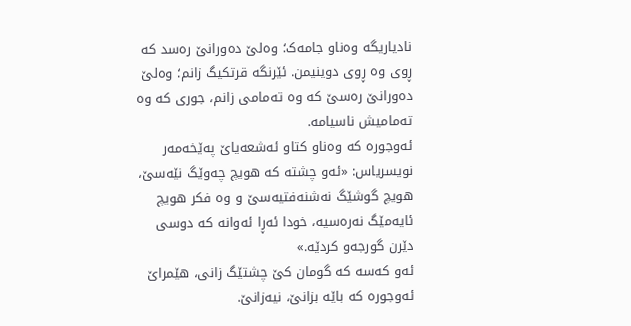نادیاریگه وەناو جامەک؛ وەلێ دەورانێ رەسد که ڕوی وه ڕوی دوینیمن. ئێرنگه قرتکیگ زانم؛ وەلێ دەورانێ رەسێ که وه تەمامی زانم، جوری که وه تەمامیش ناسیامه.
ئەوجورە که وەناو کتاو ئەشعەیاێ پەێخەمەر نویسریاس: «ئەو چشته که هویچ چەوێگ نێەسێ، هویچ گوشێگ نەشنەفتیەسێ و وه فکر هویچ ئایەمێگ نەرەسیه، خودا ئەڕا ئەوانه که دوسی دێرن گورجەو کردێه.»
ئەو کەسه که گومان کێ چشتێگ زانی، هێمراێ ئەوجورە که باێه بزانێ، نیەزانێ.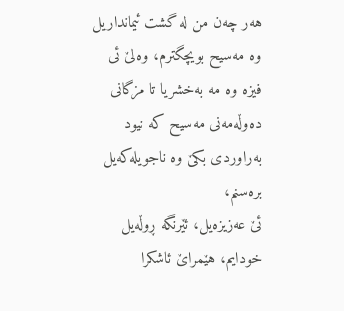هەر چەن من له گشت ئیمانداریل وه مەسیح بویچگترم، وەلێ ئی فیزه وه مه بەخشریا تا مزگانی دەوڵەمەنی مەسیح که نیود بەراوردی بکێ وه ناجویلەکەیل برەسنم،
ئێ عەزیزەیل، ئێرنگه ڕوڵەیل خودایم، هێمراێ ئاشکرا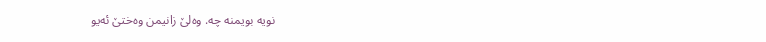نویه بویمنه چه. وەلێ زانیمن وەختێ ئەیو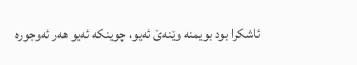ئاشکرا بود بویمنه وێنەێ ئەیو، چوینکه ئەیو هەر ئەوجورە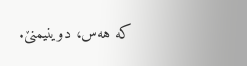که هەس، دوینیمنێ.